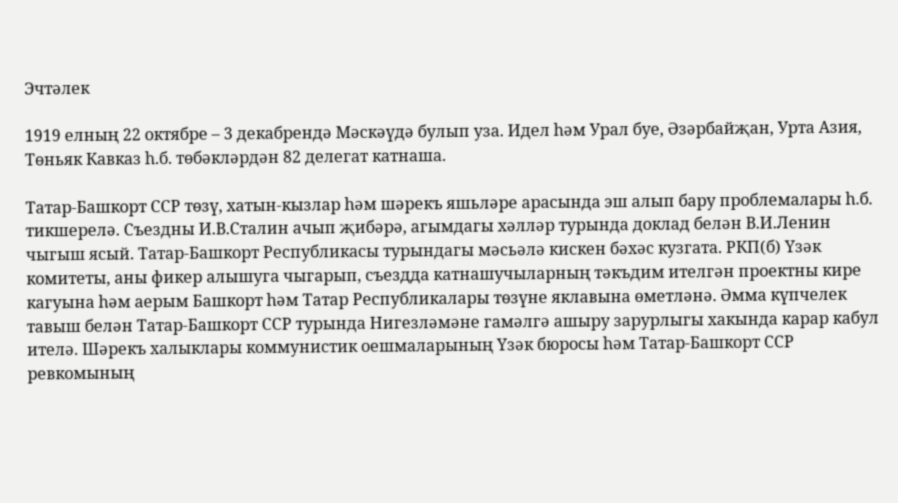Эчтәлек

1919 елның 22 октябре – 3 декабрендә Мәскәүдә булып уза. Идел һәм Урал буе, Әзәрбайҗан, Урта Азия, Төньяк Кавказ һ.б. төбәкләрдән 82 делегат катнаша.

Татар-Башкорт ССР төзү, хатын-кызлар һәм шәрекъ яшьләре арасында эш алып бару проблемалары һ.б. тикшерелә. Съездны И.В.Сталин ачып җибәрә, агымдагы хәлләр турында доклад белән В.И.Ленин чыгыш ясый. Татар-Башкорт Республикасы турындагы мәсьәлә кискен бәхәс кузгата. РКП(б) Үзәк комитеты, аны фикер алышуга чыгарып, съездда катнашучыларның тәкъдим ителгән проектны кире кагуына һәм аерым Башкорт һәм Татар Республикалары төзүне яклавына өметләнә. Әмма күпчелек тавыш белән Татар-Башкорт ССР турында Нигезләмәне гамәлгә ашыру зарурлыгы хакында карар кабул ителә. Шәрекъ халыклары коммунистик оешмаларының Үзәк бюросы һәм Татар-Башкорт ССР ревкомының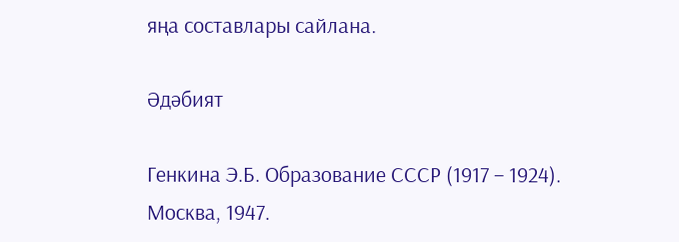яңа составлары сайлана.

Әдәбият

Генкина Э.Б. Образование СССР (1917 – 1924). Москва, 1947.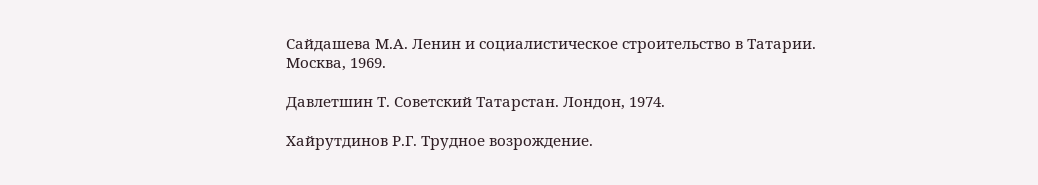Сайдашева М.А. Ленин и социалистическое строительство в Татарии. Москва, 1969.

Давлетшин Т. Советский Татарстан. Лондон, 1974.

Хайрутдинов Р.Г. Трудное возрождение.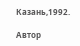Казань,1992.

Автор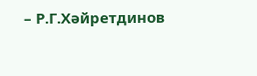– Р.Г.Хәйретдинов